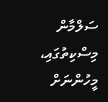ސަލްމާން މިސްކިތުގައި، މީހުންނަށް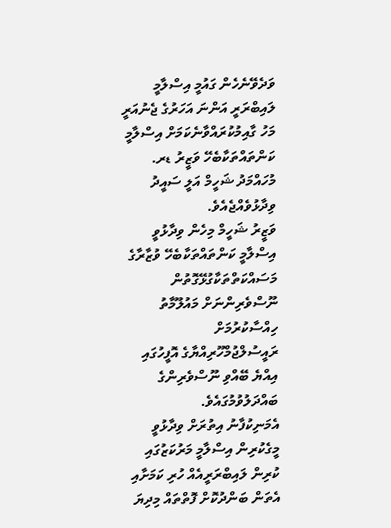ވަދެވޭނެހެން ގައުމީ އިސްލާމީ ލައިބްރަރީ އަންނަ އަހަރުގެ ޖެނުއަރީ މަހު ގާއިމުކުރައްވާނެކަމަށް އިސްލާމީ ކަންތައްތަކާބެހޭ ވަޒީރު ޑރ. މުހައްމަދު ޝަހީމް އަލީ ސައީދު ވިދާޅުވެއްޖެއެވެ.
ވަޒީރު ޝަހީމް މިހެން ވިދާޅުވީ އިސްލާމީ ކަންތައްތަކާބެހޭ ވުޒާރާގެ މަސައްކަތްތަކާގުޅޭގޮތުން ނޫސްވެރިންނަށް މައުލޫމާތު ހިއްސާކުރުމަށް ރައީސުލްޖުމްހޫރިއްޔާގެ އޮފީހުގައި އިއްޔެ ބޭއްވި ނޫސްވެރިންގެ ބައްދަލުވުމުގައެވެ.
އެމަނިކުފާނު އިތުރަށް ވިދާޅުވީ މީގެކުރިން އިސްލާމީ މަރުކަޒުގައި ކުރިން ލައިބްރަރީއެއް ހުރި ކަމަށާއި އެތަން ބަންދުކޮށް ފޮތްތައް މިދިޔަ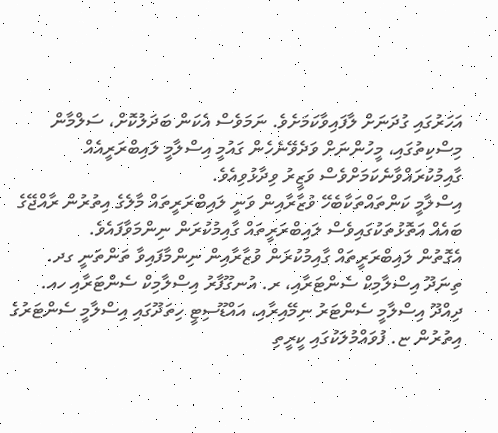އަހަރުގައި ގުދަނަށް ލާފައިވާކަމަށެވެ. ނަމަވެސް އެކަން ބަދަލުކޮށް، ސަލްމާން މިސްކިތުގައި، މީހުންނަށް ވަދެވޭނެހެން ގައުމީ އިސްލާމީ ލައިބްރަރީއެއް ގާއިމުކުރައްވާނެކަމަށްވެސް ވަޒީރު ވިދާޅުވިއެވެ.
އިސްލާމީ ކަންތައްތަކާބެހޭ ވުޒާރާއިން ވަނީ ލައިބްރަރީތައް މާލެގެ އިތުރުން ރާއްޖޭގެ ބައެއް އަތޮޅުތަކުގައިވެސް ލައިބްރަރީތައް ގާއިމުކުރަން ނިންމަވާފައެވެ.
އެގޮތުން ލައިބްރަރީތައް ގާއިމުކުރަން ވުޒާރާއިން ނިންމާފައިވާ ތަންތަނީ ގދ. ތިނަދޫ އިސްލާމިކް ސެންޓަރާއި، ރ. އުނގޫފާރު އިސްލާމިކް ސެންޓަރާއި ހއ. ދިއްދޫ އިސްލާމީ ސެންޓަރު ނިމޭއިރާއި، އައްޑޫސިޓީ ހިތަދޫގައި އިސްލާމީ ސެންޓަރުގެ އިތުރުން ޏ. ފުވައްމުލަކުގައި ކީރީތި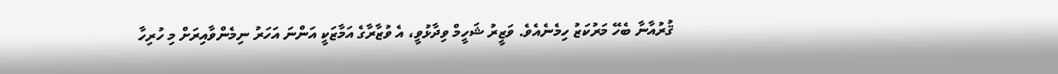ޤުރުއާނާ ބެހޭ މަރުކަޒު ހިމެނެއެވެ. ވަޒީރު ޝަހީމް ވިދާޅުވީ، އެ ވުޒާރާގެ އަމާޒަކީ އަންނަ އަހަރު ނިމެންވާއިރަށް މި ހުރިހާ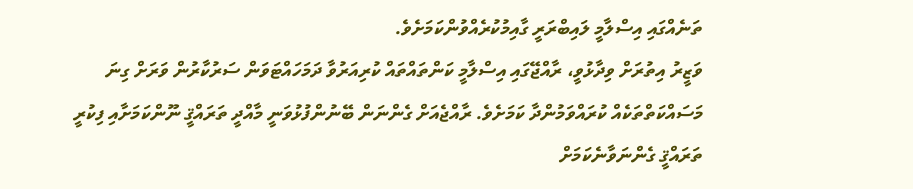ތަނެއްގައި އިސްލާމީ ލައިބްރަރީ ގާއިމުކުރެއްވުންކަމަށެވެ.
ވަޒީރު އިތުރަށް ވިދާޅުވީ، ރާއްޖޭގައި އިސްލާމީ ކަންތައްތައް ކުރިއަރުވާ ދަމަހައްޓަވަން ސަރުކާރުން ވަރަށް ގިނަ މަސައްކަތްތަކެއް ކުރައްވަމުންދާ ކަމަށެވެ. ރާއްޖެއަށް ގެންނަން ބޭނުންފުޅުވަނީ މާއްދީ ތަރައްޤީ ނޫންކަމަށާއި ފިކުރީ ތަރައްޤީ ގެންނަވާނެކަމަށް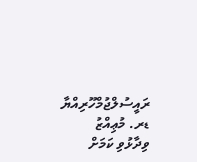ރައީސުލްޖުމްހޫރިއްޔާ ޑރ. މުޢިއްޒު ވިދާޅުވި ކަމަށް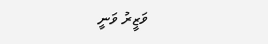ވަޒީރު ވަނީ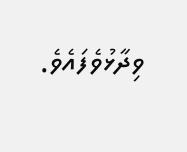ވިދާޅުވެފައެވެ.